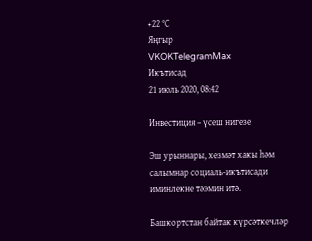+22 °С
Яңгыр
VKOKTelegramMax
Икътисад
21 июль 2020, 08:42

Инвестиция – үсеш нигезе

Эш урыннары, хезмәт хакы һәм салымнар социаль-икътисади иминлекне тәэмин итә.

Башкортстан байтак күрсәткечләр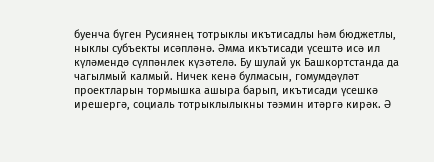буенча бүген Русиянең тотрыклы икътисадлы һәм бюджетлы, ныклы субъекты исәпләнә. Әмма икътисади үсештә исә ил күләмендә сүлпәнлек күзәтелә. Бу шулай ук Башкортстанда да чагылмый калмый. Ничек кенә булмасын, гомумдәүләт проектларын тормышка ашыра барып, икътисади үсешкә ирешергә, социаль тотрыклылыкны тәэмин итәргә кирәк. Ә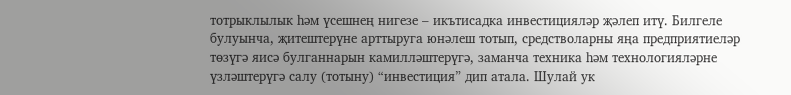тотрыклылык һәм үсешнең нигезе – икътисадка инвестицияләр җәлеп итү. Билгеле булуынча, җитештерүне арттыруга юнәлеш тотып, средстволарны яңа предприятиеләр төзүгә яисә булганнарын камилләштерүгә, заманча техника һәм технологияләрне үзләштерүгә салу (тотыну) “инвестиция” дип атала. Шулай ук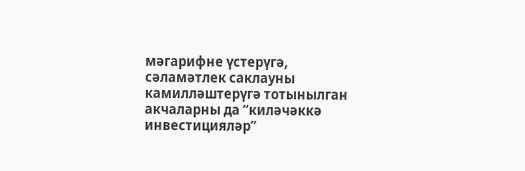мәгарифне үстерүгә, сәламәтлек саклауны камилләштерүгә тотынылган акчаларны да “киләчәккә инвестицияләр”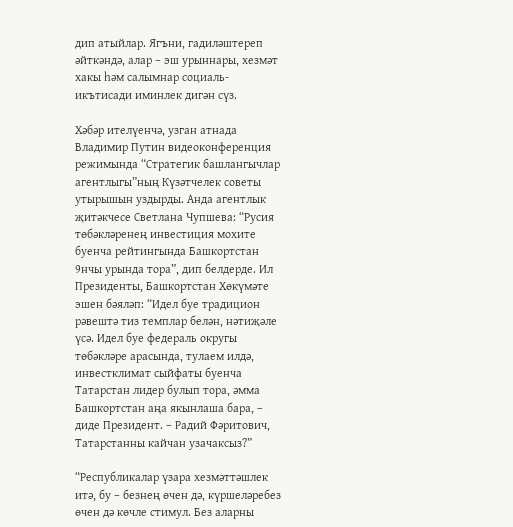дип атыйлар. Ягъни, гадиләштереп әйткәндә, алар – эш урыннары, хезмәт хакы һәм салымнар социаль-икътисади иминлек дигән сүз.

Хәбәр ителүенчә, узган атнада Владимир Путин видеоконференция режимында “Стратегик башлангычлар агентлыгы”ның Күзәтчелек советы утырышын уздырды. Анда агентлык җитәкчесе Светлана Чупшева: “Русия төбәкләренең инвестиция мохите буенча рейтингында Башкортстан 9нчы урында тора”, дип белдерде. Ил Президенты, Башкортстан Хөкүмәте эшен бәяләп: “Идел буе традицион рәвештә тиз темплар белән, нәтиҗәле үсә. Идел буе федераль округы төбәкләре арасында, тулаем илдә, инвестклимат сыйфаты буенча Татарстан лидер булып тора, әмма Башкортстан аңа якынлаша бара, – диде Президент. – Радий Фәритович, Татарстанны кайчан узачаксыз?”

“Республикалар үзара хезмәттәшлек итә, бу – безнең өчен дә, күршеләребез өчен дә көчле стимул. Без аларны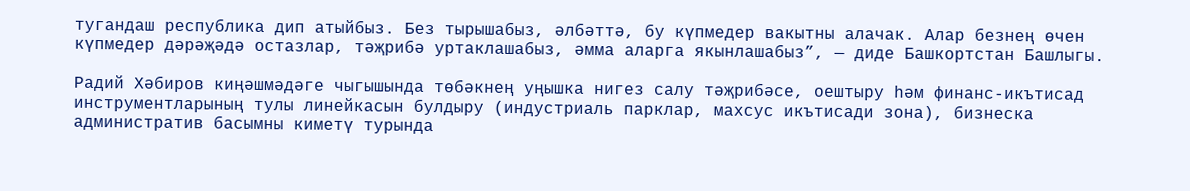тугандаш республика дип атыйбыз. Без тырышабыз, әлбәттә, бу күпмедер вакытны алачак. Алар безнең өчен күпмедер дәрәҗәдә остазлар, тәҗрибә уртаклашабыз, әмма аларга якынлашабыз”, — диде Башкортстан Башлыгы.

Радий Хәбиров киңәшмәдәге чыгышында төбәкнең уңышка нигез салу тәҗрибәсе, оештыру һәм финанс-икътисад инструментларының тулы линейкасын булдыру (индустриаль парклар, махсус икътисади зона), бизнеска административ басымны киметү турында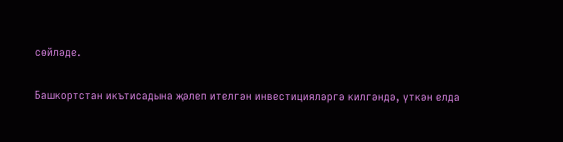сөйләде.

Башкортстан икътисадына җәлеп ителгән инвестицияләргә килгәндә, үткән елда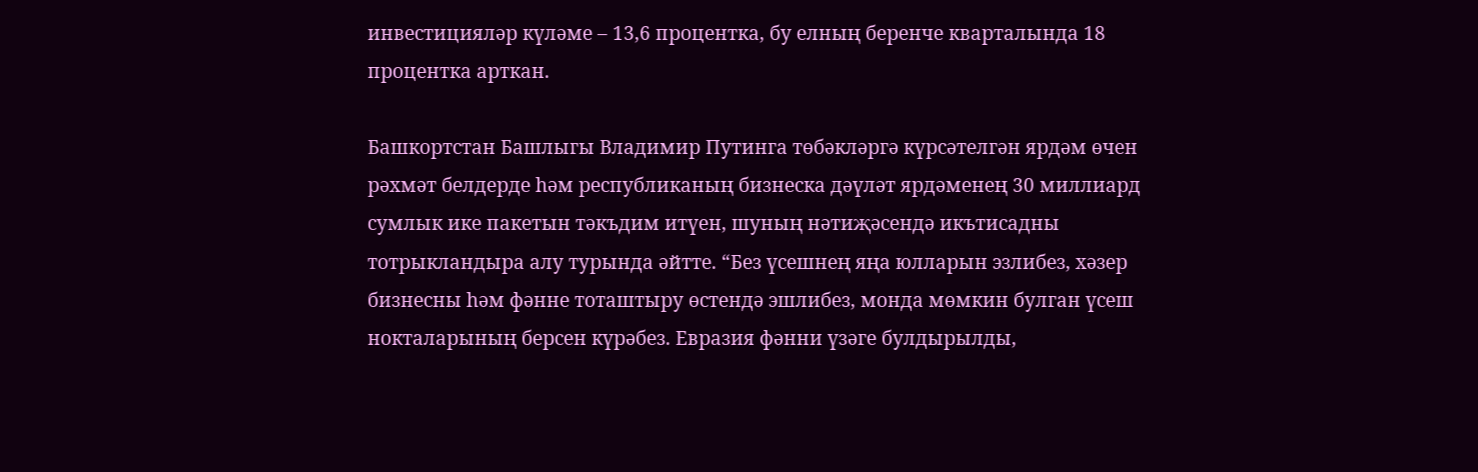инвестицияләр күләме – 13,6 процентка, бу елның беренче кварталында 18 процентка арткан.

Башкортстан Башлыгы Владимир Путинга төбәкләргә күрсәтелгән ярдәм өчен рәхмәт белдерде һәм республиканың бизнеска дәүләт ярдәменең 30 миллиард сумлык ике пакетын тәкъдим итүен, шуның нәтиҗәсендә икътисадны тотрыкландыра алу турында әйтте. “Без үсешнең яңа юлларын эзлибез, хәзер бизнесны һәм фәнне тоташтыру өстендә эшлибез, монда мөмкин булган үсеш нокталарының берсен күрәбез. Евразия фәнни үзәге булдырылды,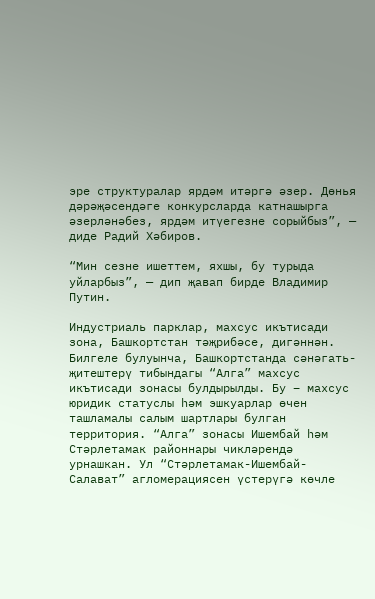эре структуралар ярдәм итәргә әзер. Дөнья дәрәҗәсендәге конкурсларда катнашырга әзерләнәбез, ярдәм итүегезне сорыйбыз”, — диде Радий Хәбиров.

“Мин сезне ишеттем, яхшы, бу турыда уйларбыз”, — дип җавап бирде Владимир Путин.

Индустриаль парклар, махсус икътисади зона, Башкортстан тәҗрибәсе, дигәннән. Билгеле булуынча, Башкортстанда сәнәгать-җитештерү тибындагы “Алга” махсус икътисади зонасы булдырылды. Бу – махсус юридик статуслы һәм эшкуарлар өчен ташламалы салым шартлары булган территория. “Алга” зонасы Ишембай һәм Стәрлетамак районнары чикләрендә урнашкан. Ул “Стәрлетамак-Ишембай-Салават” агломерациясен үстерүгә көчле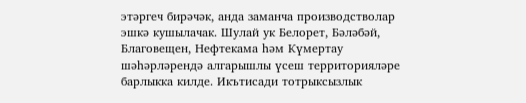этәргеч бирәчәк, анда заманча производстволар эшкә кушылачак. Шулай ук Белорет, Бәләбәй, Благовещен, Нефтекама һәм Күмертау шәһәрләрендә алгарышлы үсеш территорияләре барлыкка килде. Икътисади тотрыксызлык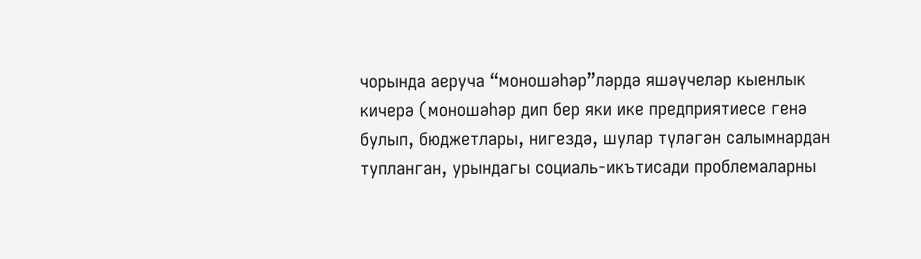чорында аеруча “моношәһәр”ләрдә яшәүчеләр кыенлык кичерә (моношәһәр дип бер яки ике предприятиесе генә булып, бюджетлары, нигездә, шулар түләгән салымнардан тупланган, урындагы социаль-икътисади проблемаларны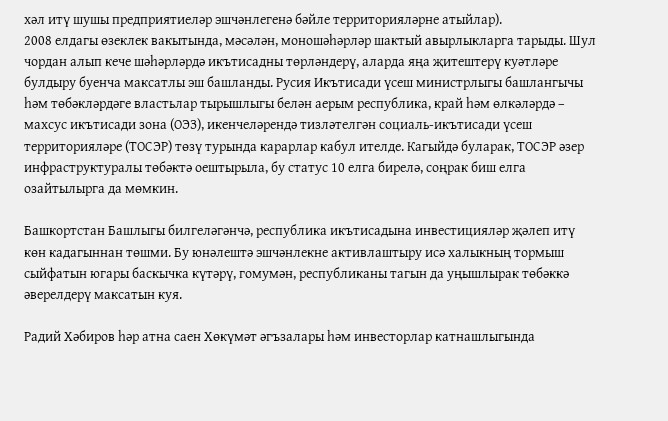хәл итү шушы предприятиеләр эшчәнлегенә бәйле территорияләрне атыйлар).
2008 елдагы өзеклек вакытында, мәсәлән, моношәһәрләр шактый авырлыкларга тарыды. Шул чордан алып кече шәһәрләрдә икътисадны төрләндерү, аларда яңа җитештерү куәтләре булдыру буенча максатлы эш башланды. Русия Икътисади үсеш министрлыгы башлангычы һәм төбәкләрдәге властьлар тырышлыгы белән аерым республика, край һәм өлкәләрдә – махсус икътисади зона (ОЭЗ), икенчеләрендә тизләтелгән социаль-икътисади үсеш территорияләре (ТОСЭР) төзү турында карарлар кабул ителде. Кагыйдә буларак, ТОСЭР әзер инфраструктуралы төбәктә оештырыла, бу статус 10 елга бирелә, соңрак биш елга озайтылырга да мөмкин.

Башкортстан Башлыгы билгеләгәнчә, республика икътисадына инвестицияләр җәлеп итү көн кадагыннан төшми. Бу юнәлештә эшчәнлекне активлаштыру исә халыкның тормыш сыйфатын югары баскычка күтәрү, гомумән, республиканы тагын да уңышлырак төбәккә әверелдерү максатын куя.

Радий Хәбиров һәр атна саен Хөкүмәт әгъзалары һәм инвесторлар катнашлыгында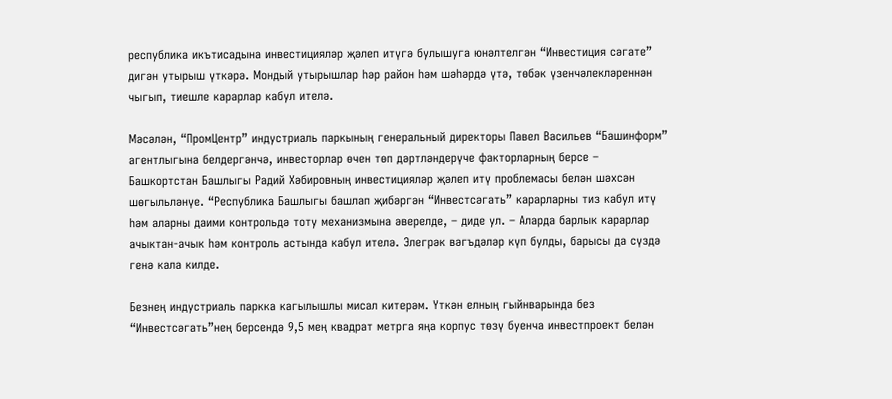республика икътисадына инвестицияләр җәлеп итүгә булышуга юнәлтелгән “Инвестиция сәгате” дигән утырыш үткәрә. Мондый утырышлар һәр район һәм шәһәрдә үтә, төбәк үзенчәлекләреннән чыгып, тиешле карарлар кабул ителә.

Мәсәлән, “ПромЦентр” индустриаль паркының генеральный директоры Павел Васильев “Башинформ” агентлыгына белдергәнчә, инвесторлар өчен төп дәртләндерүче факторларның берсе – Башкортстан Башлыгы Радий Хәбировның инвестицияләр җәлеп итү проблемасы белән шәхсән шөгыльләнүе. “Республика Башлыгы башлап җибәргән “Инвестсәгать” карарларны тиз кабул итү һәм аларны даими контрольдә тоту механизмына әверелде, – диде ул. – Аларда барлык карарлар ачыктан-ачык һәм контроль астында кабул ителә. Элегрәк вәгъдәләр күп булды, барысы да сүздә генә кала килде.

Безнең индустриаль паркка кагылышлы мисал китерәм. Үткән елның гыйнварында без “Инвестсәгать”нең берсендә 9,5 мең квадрат метрга яңа корпус төзү буенча инвестпроект белән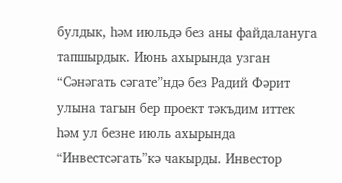булдык, һәм июльдә без аны файдалануга тапшырдык. Июнь ахырында узган “Сәнәгать сәгате”ндә без Радий Фәрит улына тагын бер проект тәкъдим иттек һәм ул безне июль ахырында “Инвестсәгать”кә чакырды. Инвестор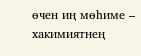өчен иң мөһиме – хакимиятнең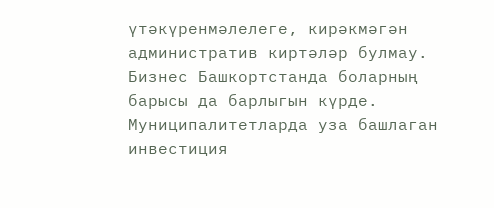үтәкүренмәлелеге, кирәкмәгән административ киртәләр булмау. Бизнес Башкортстанда боларның барысы да барлыгын күрде. Муниципалитетларда уза башлаган инвестиция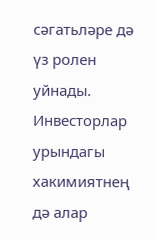сәгатьләре дә үз ролен уйнады. Инвесторлар урындагы хакимиятнең дә алар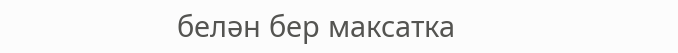белән бер максатка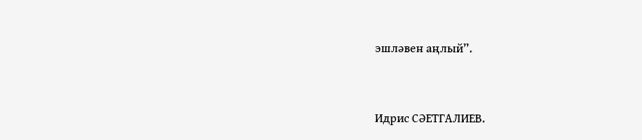эшләвен аңлый”.


Идрис СӘЕТГАЛИЕВ.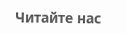Читайте нас